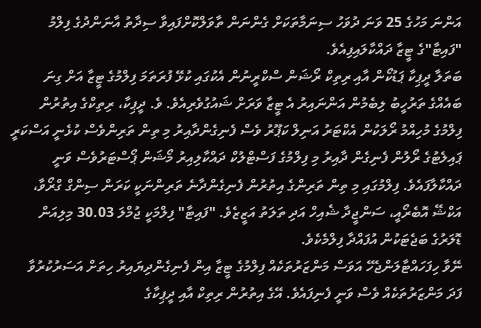އަންނަ މަހުގެ 25 ވަނަ ދުވަހު ސިނަމާތަކަށް ގެންނަން ތާވަލްކޮށްފައިވާ ސިދާތު އާނަންދުގެ ފިލްމު "ފައިޓާ"ގެ ޓީޒާ ދައްކާލައިފިއެވެ.
ބަތަލާ ދީޕިކާ ޕަޑުކޯން އާއި ރިތިކް ރޯޝަން ސްކްރީނުން އެކުގައި ކުޅޭ ފުރަތަމަ ފިލްމުގެ ޓީޒާ އަށް ގިނަ ބައެއްގެ ތަރުހީބު ލިބެމުން އަންނައިރު އެ ޓީޒާ ވަރަށް ޝައުގުވެރިއެވެ. ވެ. ދީޕިކާ، ރިތިކްގެ އިތުރުން ފިލްމުގެ މުހިއްމު ރޯލަކުން އެކްޓަރު އަނިލް ކަޕޫރު ވެސް ފެނިގެންދާއިރު މި ތިން ތަރިންވެސް ކުޅެނީ އަސްކަރީ ޕައިލެޓުގެ ރޯލުން ފެނިގެން ދާއިރު މި ފިލްމުގެ ފަސްޓްލުކް ދައްކާލިއިރު މޯޝަން ޕޯސްޓަރުވެސް ވަނީ ދައްކާލާފައެވެ. ފިލްމުގައި މި ތިން ތަރިންގެ އިތުރުން ފެނިގެންދާނެ ތަރިންނަކީ ކަރަން ސިންގް ގްރޯވާ، އަކްޝޭ އޮބެރޯއީ، ސަންޖީދާ ޝެއިހް އަދި ތަލަތު އަޒީޒެވެ. "ފައިޓާ" ފިލްމަކީ ޖުމްލަ 30.03 މިލިއަން ޑޮލަރުގެ ބަޖެޓަކުން އުފައްދާ ފިލްމެކެވެ.
ނޭވާ ހިފަހައްޓާލަންޖެހޭ އަވަސް މަންޒަރުތަކެއް ފިލްމުގެ ޓީޒާ އިން ފެނިގެންދިޔައިރު ހިތަށް އަސަރުކުރުވާ ފަދަ މަންޒަރުތަކެއް ވެސް ވަނީ ފެނިފައެވެ. އޭގެ އިތުރުން ރިތިކް އާއި ދީޕިކާގެ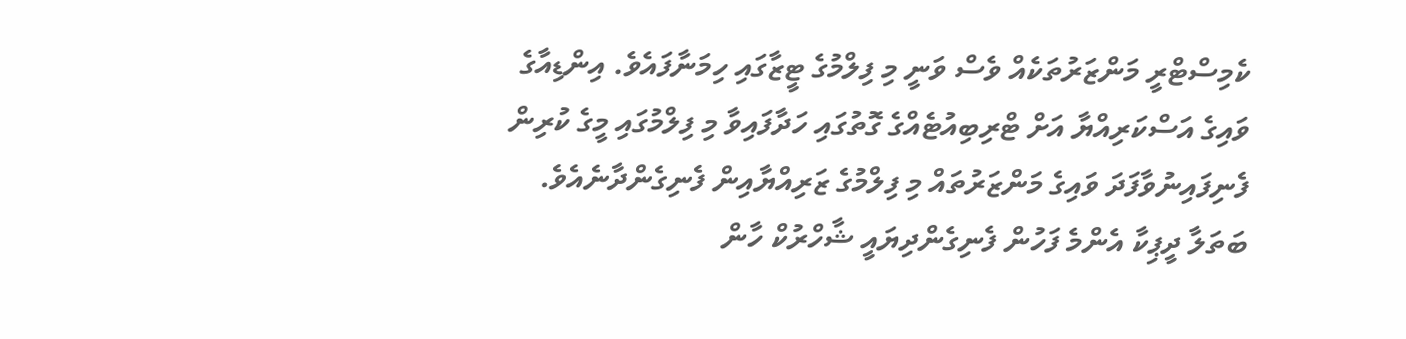ކެމިސްޓްރީ މަންޒަރުތަކެއް ވެސް ވަނީ މި ފިލްމުގެ ޓީޒާގައި ހިމަނާފައެވެ. އިންޑިއާގެ ވައިގެ އަސްކަރިއްޔާ އަށް ޓްރިބިއުޓެއްގެ ގޮތުގައި ހަދާފައިވާ މި ފިލްމުގައި މީގެ ކުރިން ފެނިފައިނުވާފަދަ ވައިގެ މަންޒަރުތައް މި ފިލްމުގެ ޒަރިއްޔާއިން ފެނިގެންދާނެއެވެ.
ބަތަލާ ދީޕިކާ އެންމެ ފަހުން ފެނިގެންދިޔައީ ޝާހްރުކް ހާން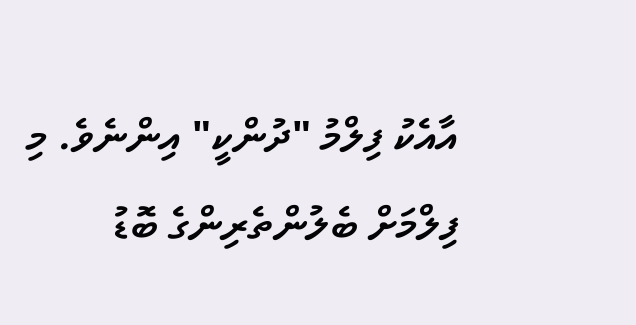އާއެކު ފިލްމު "ދުންކީ" އިންނެވެ. މި ފިލްމަށް ބެލުންތެރިންގެ ބޮޑު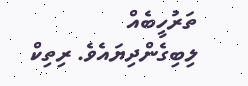ތަރުހީބެއް ލިބިގެންދިޔައެވެ. ރިތިކް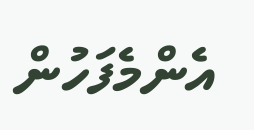އެންމެފަހުން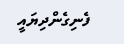ފެނިގެންދިޔައީ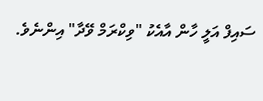ސައިފް އަލީ ހާން އާއެކު "ވިކްރަމް ވޭދާ" އިންނެވެ.